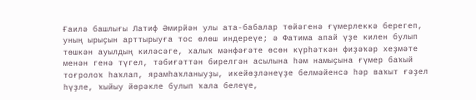Ғаилә башлығы Латиф Әмирйән улы ата-бабалар төйәгенә ғүмерлеккә берегеп, уның ырыҫын арттырыуға тос өлөш индереүе; ә Фатима апай үҙе килен булып төшкән ауылдың киләсәге, халыҡ мәнфәғәте өсөн күрһәткән фиҙәҡәр хеҙмәте менән генә түгел, тәбиғәттән бирелгән асылына һәм намыҫына ғүмер баҡый тоғролоҡ һаҡлап, ярамһаҡланыуҙы, икейөҙләнеүҙе белмәйенсә һәр ваҡыт ғәҙел һүҙле, ҡыйыу йөрәкле булып ҡала белеүе,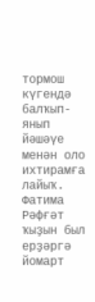тормош күгендә балҡып-янып йәшәүе менән оло ихтирамға лайыҡ.
Фатима Рәфғәт ҡыҙын был ерҙәргә йомарт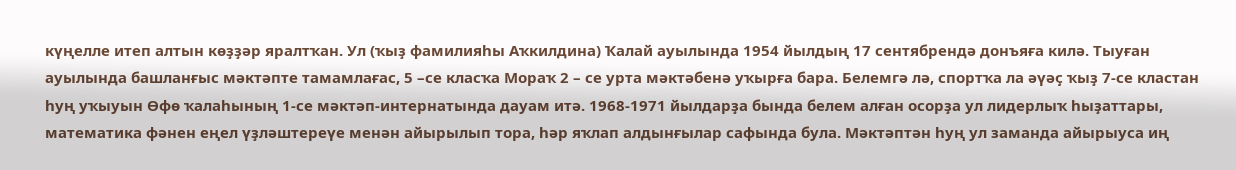күңелле итеп алтын көҙҙәр яралтҡан. Ул (ҡыҙ фамилияһы Аҡкилдина) Ҡалай ауылында 1954 йылдың 17 сентябрендә донъяға килә. Тыуған ауылында башланғыс мәктәпте тамамлағас, 5 –се класҡа Мораҡ 2 – се урта мәктәбенә уҡырға бара. Белемгә лә, спортҡа ла әүәҫ ҡыҙ 7-се кластан һуң уҡыуын Өфө ҡалаһының 1-се мәктәп-интернатында дауам итә. 1968-1971 йылдарҙа бында белем алған осорҙа ул лидерлыҡ һыҙаттары, математика фәнен еңел үҙләштереүе менән айырылып тора, һәр яҡлап алдынғылар сафында була. Мәктәптән һуң ул заманда айырыуса иң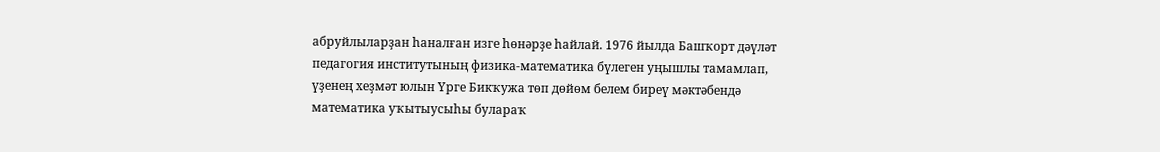абруйлыларҙан һаналған изге һөнәрҙе һайлай. 1976 йылда Башҡорт дәүләт педагогия институтының физика-математика бүлеген уңышлы тамамлап, үҙенең хеҙмәт юлын Үрге Бикҡужа төп дөйөм белем биреү мәктәбендә математика уҡытыусыһы булараҡ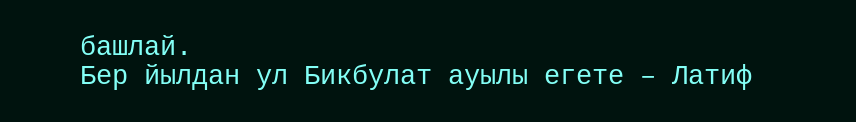башлай.
Бер йылдан ул Бикбулат ауылы егете – Латиф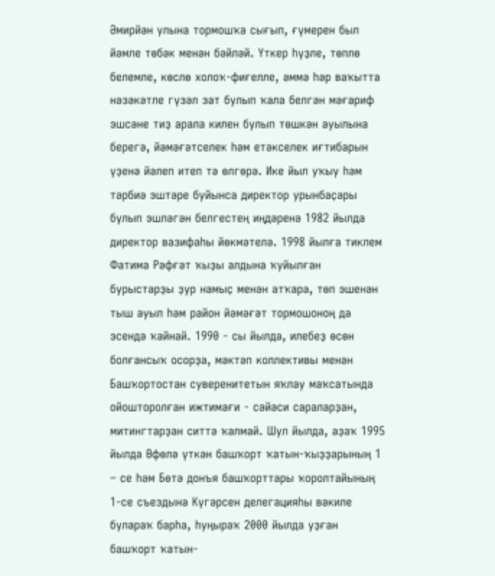Әмирйән улына тормошҡа сығып, ғүмерен был йәмле төбәк менән бәйләй. Үткер һүҙле, төплө белемле, көслө холоҡ-фиғелле, әммә һәр ваҡытта нәзәкәтле гүзәл зат булып ҡала белгән мәғариф эшсәне тиҙ арала килен булып төшкән ауылына берегә, йәмәғәтселек һәм етәкселек иғтибарын үҙенә йәлеп итеп тә өлгөрә. Ике йыл уҡыу һәм тәрбиә эштәре буйынса директор урынбаҫары булып эшләгән белгестең иңдәренә 1982 йылда директор вазифаһы йөкмәтелә. 1998 йылға тиклем Фатима Рәфғәт ҡыҙы алдына ҡуйылған бурыстарҙы ҙур намыҫ менән атҡара, төп эшенән тыш ауыл һәм район йәмәғәт тормошоноң да эсендә ҡайнай. 1990 - сы йылда, илебеҙ өсөн болғансыҡ осорҙа, мәктәп коллективы менән Башҡортостан суверенитетын яҡлау маҡсатында ойошторолған ижтимағи - сәйәси сараларҙан, митингтарҙан ситтә ҡалмай. Шул йылда, аҙаҡ 1995 йылда Өфөлә үткән башҡорт ҡатын-ҡыҙҙарының 1 – се һәм Бөтә донъя башҡорттары ҡоролтайының 1-се съездына Күгәрсен делегацияһы вәкиле булараҡ барһа, һуңыраҡ 2000 йылда уҙған башҡорт ҡатын-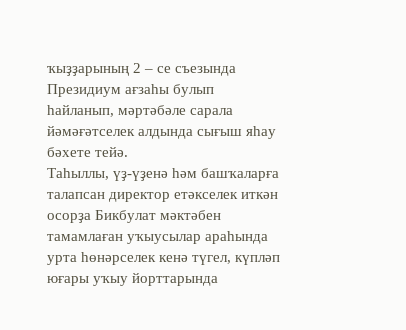ҡыҙҙарының 2 – се съезында Президиум ағзаһы булып һайланып, мәртәбәле сарала йәмәғәтселек алдында сығыш яһау бәхете тейә.
Таһыллы, үҙ-үҙенә һәм башҡаларға талапсан директор етәкселек иткән осорҙа Бикбулат мәктәбен тамамлаған уҡыусылар араһында урта һөнәрселек кенә түгел, күпләп юғары уҡыу йорттарында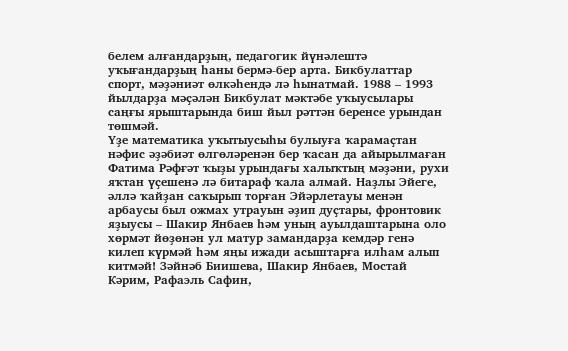белем алғандарҙың, педагогик йүнәлештә уҡығандарҙың һаны бермә-бер арта. Бикбулаттар спорт, мәҙәниәт өлкәһендә лә һынатмай. 1988 – 1993 йылдарҙа мәҫәлән Бикбулат мәктәбе уҡыусылары саңғы ярыштарында биш йыл рәттән беренсе урындан төшмәй.
Үҙе математика уҡытыусыһы булыуға ҡарамаҫтан нәфис әҙәбиәт өлгөләренән бер ҡасан да айырылмаған Фатима Рәфғәт ҡыҙы урындағы халыҡтың мәҙәни, рухи яҡтан үҫешенә лә битараф ҡала алмай. Наҙлы Эйеге, әллә ҡайҙан саҡырып торған Эйәрлетауы менән арбаусы был ожмах утрауын әҙип дуҫтары, фронтовик яҙыусы – Шакир Янбаев һәм уның ауылдаштарына оло хөрмәт йөҙөнән ул матур замандарҙа кемдәр генә килеп күрмәй һәм яңы ижади асыштарға илһам алып китмәй! Зәйнәб Биишева, Шакир Янбаев, Мостай Кәрим, Рафаэль Сафин,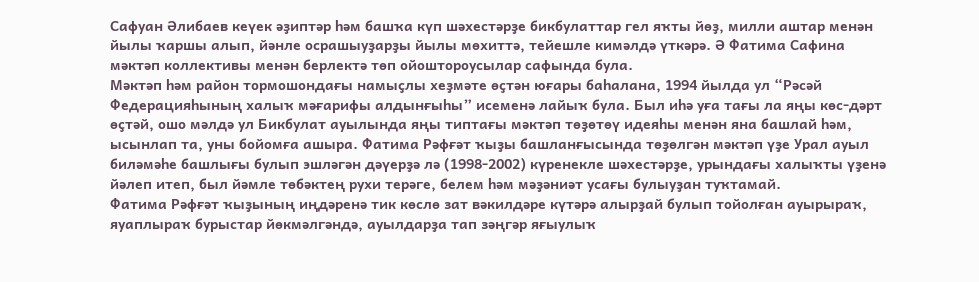Сафуан Әлибаев кеүек әҙиптәр һәм башҡа күп шәхестәрҙе бикбулаттар гел яҡты йөҙ, милли аштар менән йылы ҡаршы алып, йәнле осрашыуҙарҙы йылы мөхиттә, тейешле кимәлдә үткәрә. Ә Фатима Сафина мәктәп коллективы менән берлектә төп ойоштороусылар сафында була.
Мәктәп һәм район тормошондағы намыҫлы хеҙмәте өҫтән юғары баһалана, 1994 йылда ул “Рәсәй Федерацияһының халыҡ мәғарифы алдынғыһы” исеменә лайыҡ була. Был иһә уға тағы ла яңы көс-дәрт өҫтәй, ошо мәлдә ул Бикбулат ауылында яңы типтағы мәктәп төҙөтөү идеяһы менән яна башлай һәм, ысынлап та, уны бойомға ашыра. Фатима Рәфғәт ҡыҙы башланғысында төҙөлгән мәктәп үҙе Урал ауыл биләмәһе башлығы булып эшләгән дәүерҙә лә (1998-2002) күренекле шәхестәрҙе, урындағы халыҡты үҙенә йәлеп итеп, был йәмле төбәктең рухи терәге, белем һәм мәҙәниәт усағы булыуҙан туҡтамай.
Фатима Рәфғәт ҡыҙының иңдәренә тик көслө зат вәкилдәре күтәрә алырҙай булып тойолған ауырыраҡ, яуаплыраҡ бурыстар йөкмәлгәндә, ауылдарҙа тап зәңгәр яғыулыҡ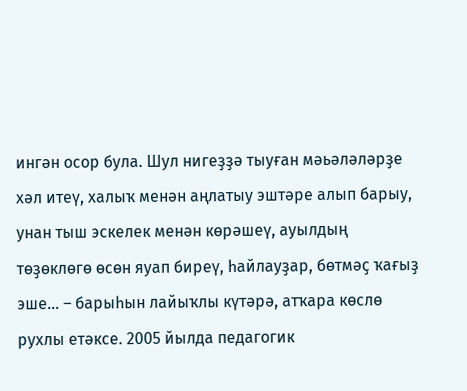ингән осор була. Шул нигеҙҙә тыуған мәьәләләрҙе хәл итеү, халыҡ менән аңлатыу эштәре алып барыу, унан тыш эскелек менән көрәшеү, ауылдың төҙөклөгө өсөн яуап биреү, һайлауҙар, бөтмәҫ ҡағыҙ эше... – барыһын лайыҡлы күтәрә, атҡара көслө рухлы етәксе. 2005 йылда педагогик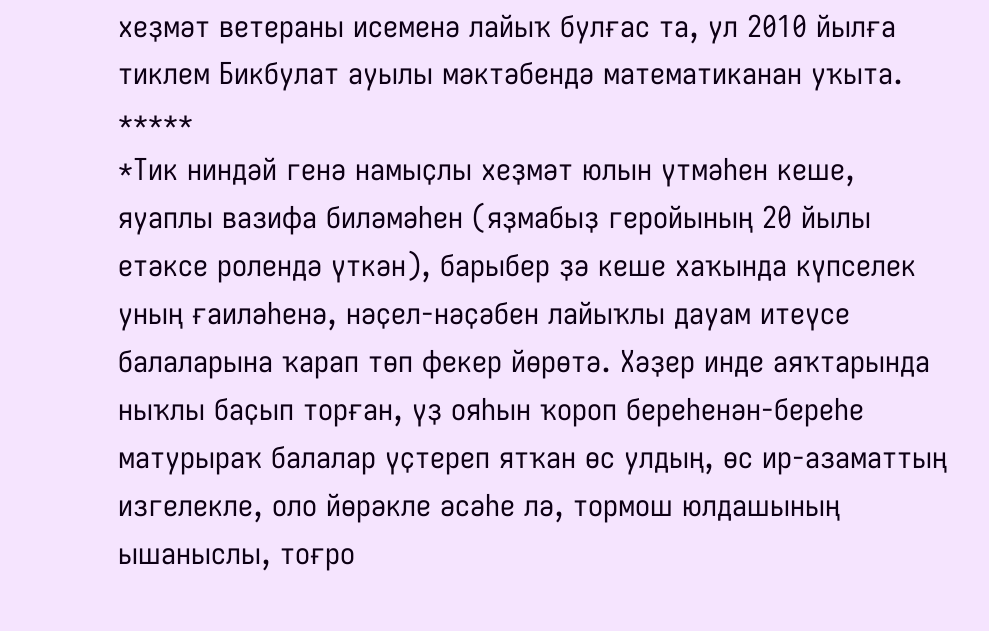хеҙмәт ветераны исеменә лайыҡ булғас та, ул 2010 йылға тиклем Бикбулат ауылы мәктәбендә математиканан уҡыта.
*****
*Тик ниндәй генә намыҫлы хеҙмәт юлын үтмәһен кеше, яуаплы вазифа биләмәһен (яҙмабыҙ геройының 20 йылы етәксе ролендә үткән), барыбер ҙә кеше хаҡында күпселек уның ғаиләһенә, нәҫел-нәҫәбен лайыҡлы дауам итеүсе балаларына ҡарап төп фекер йөрөтә. Хәҙер инде аяҡтарында ныҡлы баҫып торған, үҙ ояһын ҡороп береһенән-береһе матурыраҡ балалар үҫтереп ятҡан өс улдың, өс ир-азаматтың изгелекле, оло йөрәкле әсәһе лә, тормош юлдашының ышаныслы, тоғро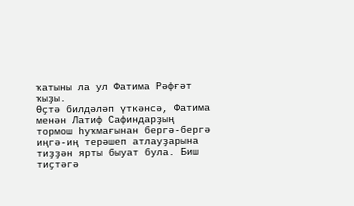ҡатыны ла ул Фатима Рәфғәт ҡыҙы.
Өҫтә билдәләп үткәнсә, Фатима менән Латиф Сафиндарҙың тормош һуҡмағынан бергә-бергә иңгә-иң терәшеп атлауҙарына тиҙҙән ярты быуат була. Биш тиҫтәгә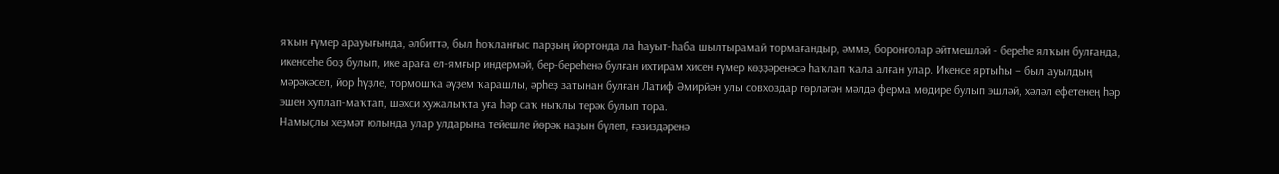яҡын ғүмер арауығында, әлбиттә, был һоҡланғыс парҙың йортонда ла һауыт-һаба шылтырамай тормағандыр, әммә, боронғолар әйтмешләй - береһе ялҡын булғанда, икенсеһе боҙ булып, ике араға ел-ямғыр индермәй, бер-береһенә булған ихтирам хисен ғүмер көҙҙәренәсә һаҡлап ҡала алған улар. Икенсе яртыһы – был ауылдың мәрәкәсел, йор һүҙле, тормошҡа әүҙем ҡарашлы, әрһеҙ затынан булған Латиф Әмирйән улы совхоздар гөрләгән мәлдә ферма мөдире булып эшләй, хәләл ефетенең һәр эшен хуплап-маҡтап, шәхси хужалыҡта уға һәр саҡ ныҡлы терәк булып тора.
Намыҫлы хеҙмәт юлында улар улдарына тейешле йөрәк наҙын бүлеп, ғәзиздәренә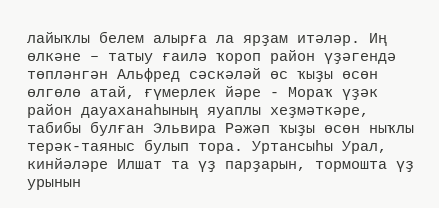лайыҡлы белем алырға ла ярҙам итәләр. Иң өлкәне – татыу ғаилә ҡороп район үҙәгендә төпләнгән Альфред сәскәләй өс ҡыҙы өсөн өлгөлө атай, ғүмерлек йәре - Мораҡ үҙәк район дауаханаһының яуаплы хеҙмәткәре, табибы булған Эльвира Рәжәп ҡыҙы өсөн ныҡлы терәк-таяныс булып тора. Уртансыһы Урал, кинйәләре Илшат та үҙ парҙарын, тормошта үҙ урынын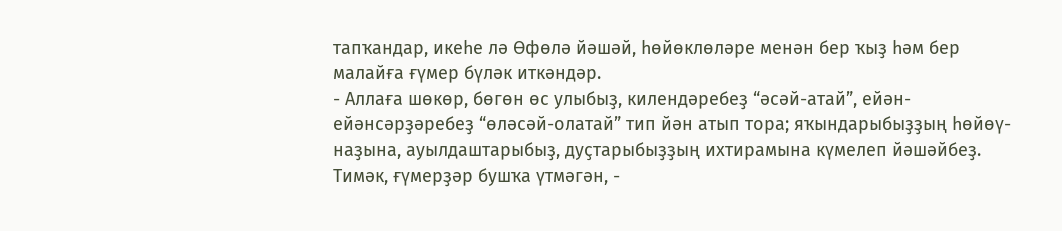тапҡандар, икеһе лә Өфөлә йәшәй, һөйөклөләре менән бер ҡыҙ һәм бер малайға ғүмер бүләк иткәндәр.
- Аллаға шөкөр, бөгөн өс улыбыҙ, килендәребеҙ “әсәй-атай”, ейән-ейәнсәрҙәребеҙ “өләсәй-олатай” тип йән атып тора; яҡындарыбыҙҙың һөйөү-наҙына, ауылдаштарыбыҙ, дуҫтарыбыҙҙың ихтирамына күмелеп йәшәйбеҙ. Тимәк, ғүмерҙәр бушҡа үтмәгән, -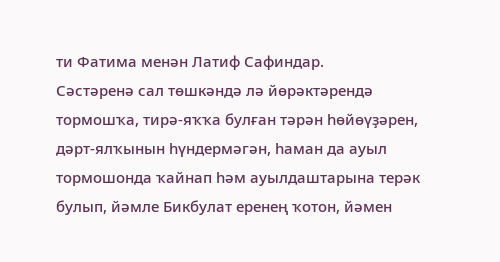ти Фатима менән Латиф Сафиндар.
Сәстәренә сал төшкәндә лә йөрәктәрендә тормошҡа, тирә-яҡҡа булған тәрән һөйөүҙәрен, дәрт-ялҡынын һүндермәгән, һаман да ауыл тормошонда ҡайнап һәм ауылдаштарына терәк булып, йәмле Бикбулат еренең ҡотон, йәмен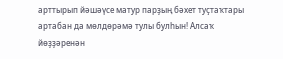арттырып йәшәүсе матур парҙың бәхет туҫтаҡтары артабан да мөлдөрәмә тулы булһын! Алсаҡ йөҙҙәренән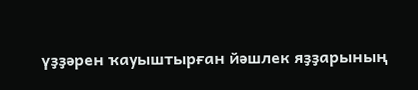үҙҙәрен ҡауыштырған йәшлек яҙҙарының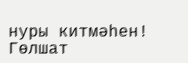нуры китмәһен!
Гөлшат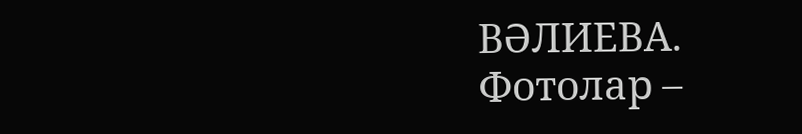ВӘЛИЕВА.
Фотолар –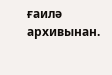ғаилә архивынан.